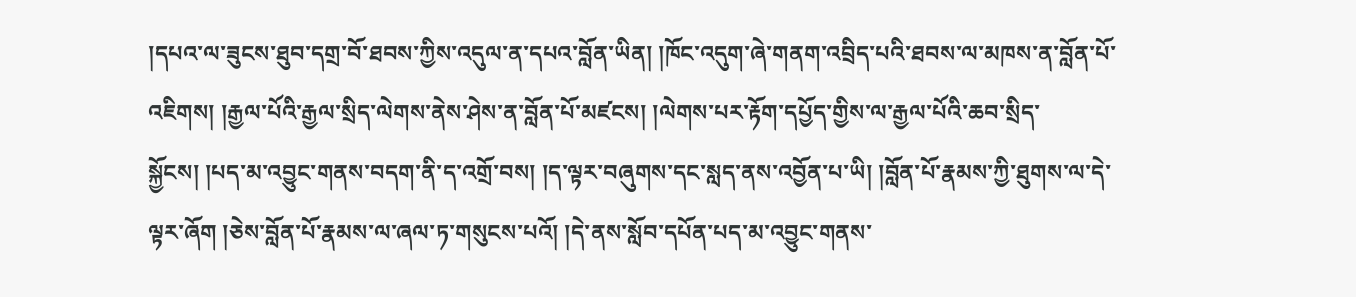།དཔའ་ལ་ཟུངས་ཐུབ་དགྲ་བོ་ཐབས་ཀྱིས་འདུལ་ན་དཔའ་བློན་ཡིན། །ཁོང་འདུག་ཞེ་གནག་འབྲིད་པའི་ཐབས་ལ་མཁས་ན་བློན་པོ་འཇིགས། །རྒྱལ་པོའི་རྒྱལ་སྲིད་ལེགས་ནེས་ཤེས་ན་བློན་པོ་མཛངས། །ལེགས་པར་རྟོག་དཔྱོད་གྱིས་ལ་རྒྱལ་པོའི་ཆབ་སྲིད་སྐྱོངས། །པད་མ་འབྱུང་གནས་བདག་ནི་ད་འགྲོ་བས། །ད་ལྟར་བཞུགས་དང་སླད་ནས་འབྱོན་པ་ཡི། །བློན་པོ་རྣམས་ཀྱི་ཐུགས་ལ་དེ་ལྟར་ཞོག །ཅེས་བློན་པོ་རྣམས་ལ་ཞལ་ཏ་གསུངས་པའོ། །དེ་ནས་སློབ་དཔོན་པད་མ་འབྱུང་གནས་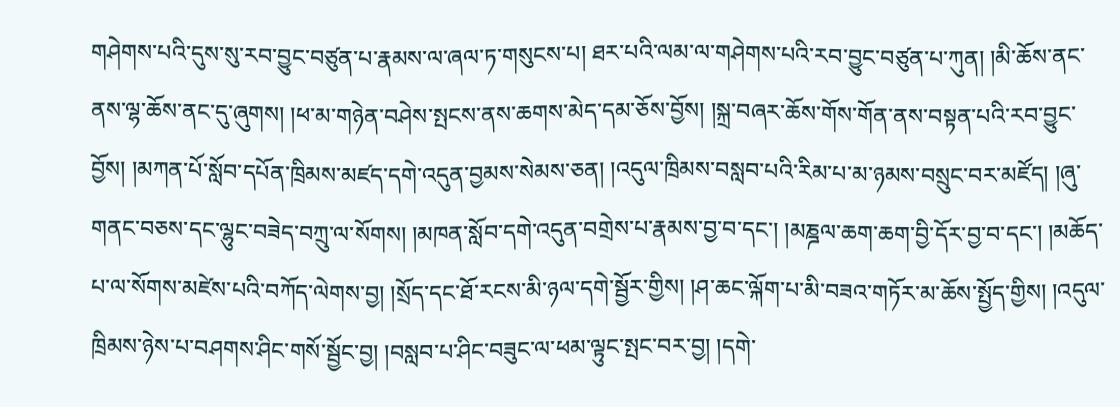གཤེགས་པའི་དུས་སུ་རབ་བྱུང་བཙུན་པ་རྣམས་ལ་ཞལ་ཏ་གསུངས་པ། ཐར་པའི་ལམ་ལ་གཤེགས་པའི་རབ་བྱུང་བཙུན་པ་ཀུན། །མི་ཆོས་ནང་ནས་ལྷ་ཆོས་ནང་དུ་ཞུགས། །ཕ་མ་གཉེན་བཤེས་སྤངས་ནས་ཆགས་མེད་དམ་ཅོས་བྱོས། །སྐྲ་བཞར་ཆོས་གོས་གོན་ནས་བསྟན་པའི་རབ་བྱུང་བྱོས། །མཀན་པོ་སློབ་དཔོན་ཁྲིམས་མཛད་དགེ་འདུན་བྱམས་སེམས་ཅན། །འདུལ་ཁྲིམས་བསླབ་པའི་རིམ་པ་མ་ཉམས་བསྲུང་བར་མཛོད། །ཞུ་གནང་བཅས་དང་ལྷུང་བཟེད་བཀྲུ་ལ་སོགས། །མཁན་སློབ་དགེ་འདུན་བགྲེས་པ་རྣམས་བྱ་བ་དང་། །མཎྜལ་ཆག་ཆག་བྱི་དོར་བྱ་བ་དང་། །མཆོད་པ་ལ་སོགས་མཛེས་པའི་བཀོད་ལེགས་བྱ། །སྲོད་དང་ཐོ་རངས་མི་ཉལ་དགེ་སྦྱོར་གྱིས། །ཤ་ཆང་ལྐོག་པ་མི་བཟའ་གཏོར་མ་ཆོས་སྤྱོད་གྱིས། །འདུལ་ཁྲིམས་ཉེས་པ་བཤགས་ཤིང་གསོ་སྦྱོང་བྱ། །བསླབ་པ་ཤིང་བཟུང་ལ་ཕམ་ལྟུང་སྤང་བར་བྱ། །དགེ་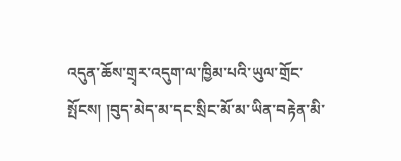འདུན་ཆོས་གྲྭར་འདུག་ལ་ཁྱིམ་པའི་ཡུལ་གྲོང་སྤོངས། །བུད་མེད་མ་དང་སྲིང་མོ་མ་ཡིན་བརྟེན་མི་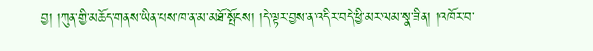བྱ། །ཀུན་གྱི་མཆོད་གནས་ཡིན་པས་ཁ་ན་མ་མཐོ་སྤོངས། །དེ་ལྟར་བྱས་ན་འདིར་བདེ་ཕྱི་མར་ལམ་སྣ་ཟིན། །འཁོར་བ་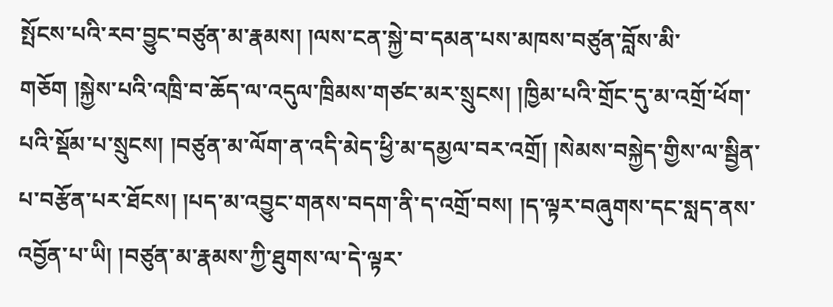སྤོངས་པའི་རབ་བྱུང་བཙུན་མ་རྣམས། །ལས་ངན་སྐྱེ་བ་དམན་པས་མཁས་བཙུན་བློས་མི་གཅོག །སྐྱེས་པའི་འཁྲི་བ་ཆོད་ལ་འདུལ་ཁྲིམས་གཙང་མར་སྲུངས། །ཁྱིམ་པའི་གྲོང་དུ་མ་འགྲོ་ཕོག་པའི་སྡོམ་པ་སྲུངས། །བཙུན་མ་ལོག་ན་འདི་མེད་ཕྱི་མ་དམྱལ་བར་འགྲོ། །སེམས་བསྐྱེད་གྱིས་ལ་སྦྱིན་པ་བརྩོན་པར་ཐོངས། །པད་མ་འབྱུང་གནས་བདག་ནི་ད་འགྲོ་བས། །ད་ལྟར་བཞུགས་དང་སླད་ནས་འབྱོན་པ་ཡི། །བཙུན་མ་རྣམས་ཀྱི་ཐུགས་ལ་དེ་ལྟར་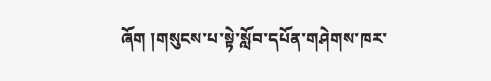ཞོག །གསུངས་པ་སྟེ་སློབ་དཔོན་གཤེགས་ཁར་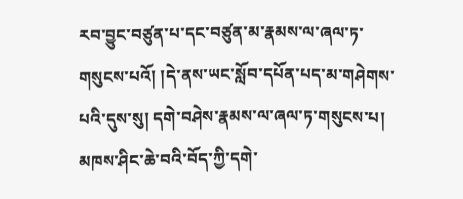རབ་བྱུང་བཙུན་པ་དང་བཙུན་མ་རྣམས་ལ་ཞལ་ཏ་གསུངས་པའོ། །དེ་ནས་ཡང་སློབ་དཔོན་པད་མ་གཤེགས་པའི་དུས་སུ། དགེ་བཤེས་རྣམས་ལ་ཞལ་ཏ་གསུངས་པ། མཁས་ཤིང་ཆེ་བའི་བོད་ཀྱི་དགེ་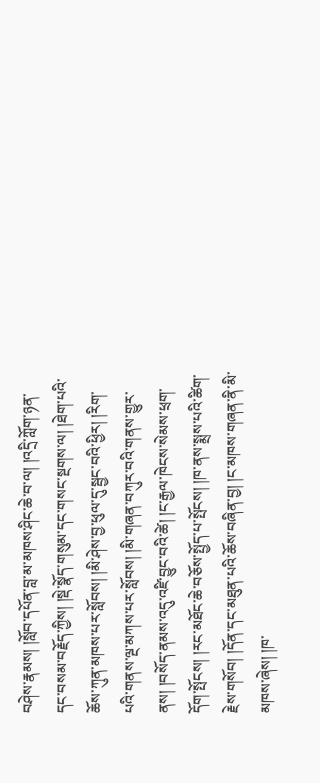བཤེས་རྣམས། །སློབ་དཔོན་བླ་མ་མཁས་ཤིང་ཆེ་བ་ལ། །འདྲི་ཀློག་ཉན་དང་བསམ་བརྗོད་ཀྱིས། །སྡེ་སྣོད་གསུམ་དང་གསང་སྔགས་ལ། །ཐེག་པའི་ཆོས་ཀུན་མཁས་པར་སློབས། །མི་ཤེས་བྱ་ཕུལ་དུ་སྦྱང་བའི་ཕྱིར། །རིག་པའི་གནས་ལྔ་མཀས་པར་སློབས། །མི་གཞན་བཀུར་བའི་གནས་གྱུར་ནས། །བསོད་ནམས་འདུ་འཛི་བྱུང་བའི་ཚེ། །ང་རྒྱལ་ཁེངས་སེམས་ཕྲག་དོག་སྤོངས། །རང་མཐོང་ཆེ་བཅོས་སྤྱོད་པ་སྤོངས། །ཁ་ནས་སྨྲས་པའི་ཚིག་རྗེས་གསོབ། །དོན་དང་མཐུན་པའི་ཆོས་བཞིན་བྱ། །ང་མཁས་གཞན་ནི་མི་མཁས་ཞེས། །ཁ་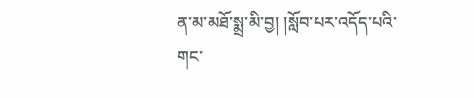ན་མ་མཐོ་སྨྲ་མི་བྱ། །སློབ་པར་འདོད་པའི་གང་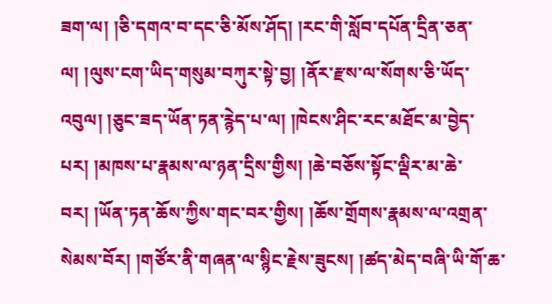ཟག་ལ། །ཅི་དགའ་བ་དང་ཅི་མོས་ཤོད། །རང་གི་སློབ་དཔོན་དྲིན་ཅན་ལ། །ལུས་ངག་ཡིད་གསུམ་བཀུར་སྟེ་བྱ། །ནོར་རྫས་ལ་སོགས་ཅི་ཡོད་འབུལ། །ཅུང་ཟད་ཡོན་ཏན་རྙེད་པ་ལ། །ཁེངས་ཤིང་རང་མཐོང་མ་བྱེད་པར། །མཁས་པ་རྣམས་ལ་ཉན་དྲིས་གྱིས། །ཆེ་བཅོས་སྟོང་ལྡིར་མ་ཆེ་བར། །ཡོན་ཏན་ཆོས་ཀྱིས་གང་བར་གྱིས། །ཆོས་གྲོགས་རྣམས་ལ་འགྲན་སེམས་བོར། །གཙོར་ནི་གཞན་ལ་སྙིང་རྗེས་ཟུངས། །ཚད་མེད་བཞི་ཡི་གོ་ཆ་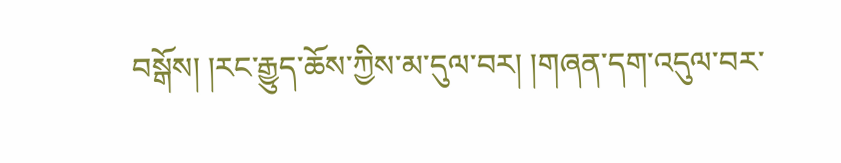བསྒོས། །རང་རྒྱུད་ཆོས་ཀྱིས་མ་དུལ་བར། །གཞན་དག་འདུལ་བར་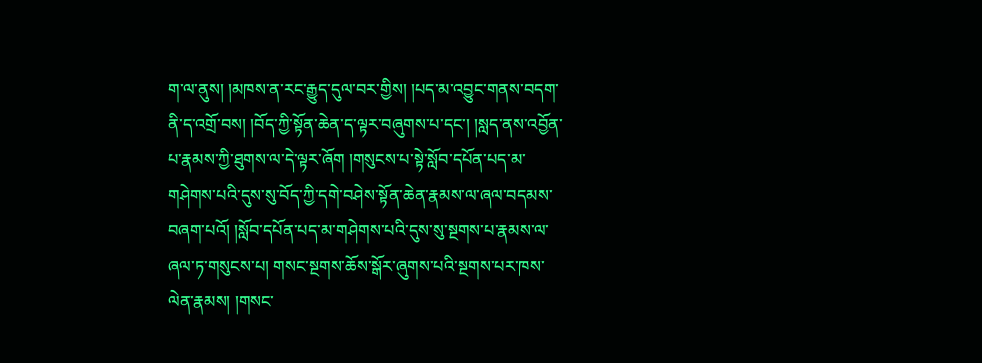ག་ལ་ནུས། །མཁས་ན་རང་རྒྱུད་དུལ་བར་གྱིས། །པད་མ་འབྱུང་གནས་བདག་ནི་ད་འགྲོ་བས། །བོད་ཀྱི་སྟོན་ཆེན་ད་ལྟར་བཞུགས་པ་དང་། །སླད་ནས་འབྱོན་པ་རྣམས་ཀྱི་ཐུགས་ལ་དེ་ལྟར་ཞོག །གསུངས་པ་སྟེ་སློབ་དཔོན་པད་མ་གཤེགས་པའི་དུས་སུ་བོད་ཀྱི་དགེ་བཤེས་སྟོན་ཆེན་རྣམས་ལ་ཞལ་བདམས་བཞག་པའོ། །སློབ་དཔོན་པད་མ་གཤེགས་པའི་དུས་སུ་སྔགས་པ་རྣམས་ལ་ཞལ་ཏ་གསུངས་པ། གསང་སྔགས་ཆོས་སྒོར་ཞུགས་པའི་སྔགས་པར་ཁས་ལེན་རྣམས། །གསང་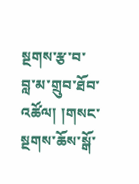སྔགས་རྩ་བ་བླ་མ་གྲུབ་ཐོབ་འཚོལ། །གསང་སྔགས་ཆོས་སྒོ་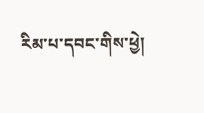རིམ་པ་དབང་གིས་ཕྱེ།